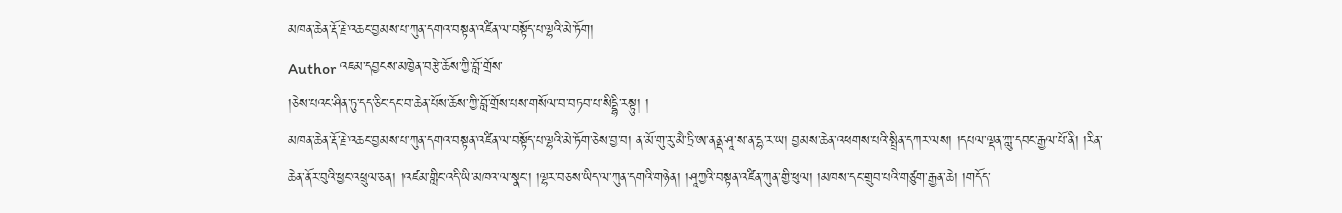མཁན་ཆེན་རྡོ་རྗེ་འཆང་བྱམས་པ་ཀུན་དགའ་བསྟན་འཛིན་ལ་བསྟོད་པ་ལྷའི་མེ་ཏོག།
Author འཇམ་དབྱངས་མཁྱེན་བརྩེ་ཆོས་ཀྱི་བློ་གྲོས་
།ཅེས་པའང་ཤིན་ཏུ་དད་ཅིང་དང་བ་ཆེན་པོས་ཆོས་ཀྱི་བློ་གྲོས་པས་གསོལ་བ་བཏབ་པ་སིདྡྷི་རསྟུ། །
མཁན་ཆེན་རྡོ་རྗེ་འཆང་བྱམས་པ་ཀུན་དགའ་བསྟན་འཛིན་ལ་བསྟོད་པ་ལྷའི་མེ་ཏོག་ཅེས་བྱ་བ། ན་མོ་གུ་རུ་མཻ་ཏྲི་ཨ་ནནྡ་ཤཱ་ས་ན་དྷ་ར་ཡ། བྱམས་ཆེན་འཕགས་པའི་སྤྲིན་དཀར་ལས། །དཔལ་ལྡན་ཀླུ་དབང་རྒྱལ་པོ་ནི། །རིན་ཆེན་ནོར་བུའི་ཕྱང་འཕྲུལ་ཅན། །འཛམ་གླིང་འདི་ཡི་མཁའ་ལ་སྣང་། །ལྷར་བཅས་ཡིད་ལ་ཀུན་དགའི་གཉེན། །ཤཱཀྱའི་བསྟན་འཛིན་ཀུན་གྱི་ཕུལ། །མཁས་དང་གྲུབ་པའི་གཙུག་རྒྱན་ཆེ། །གདོད་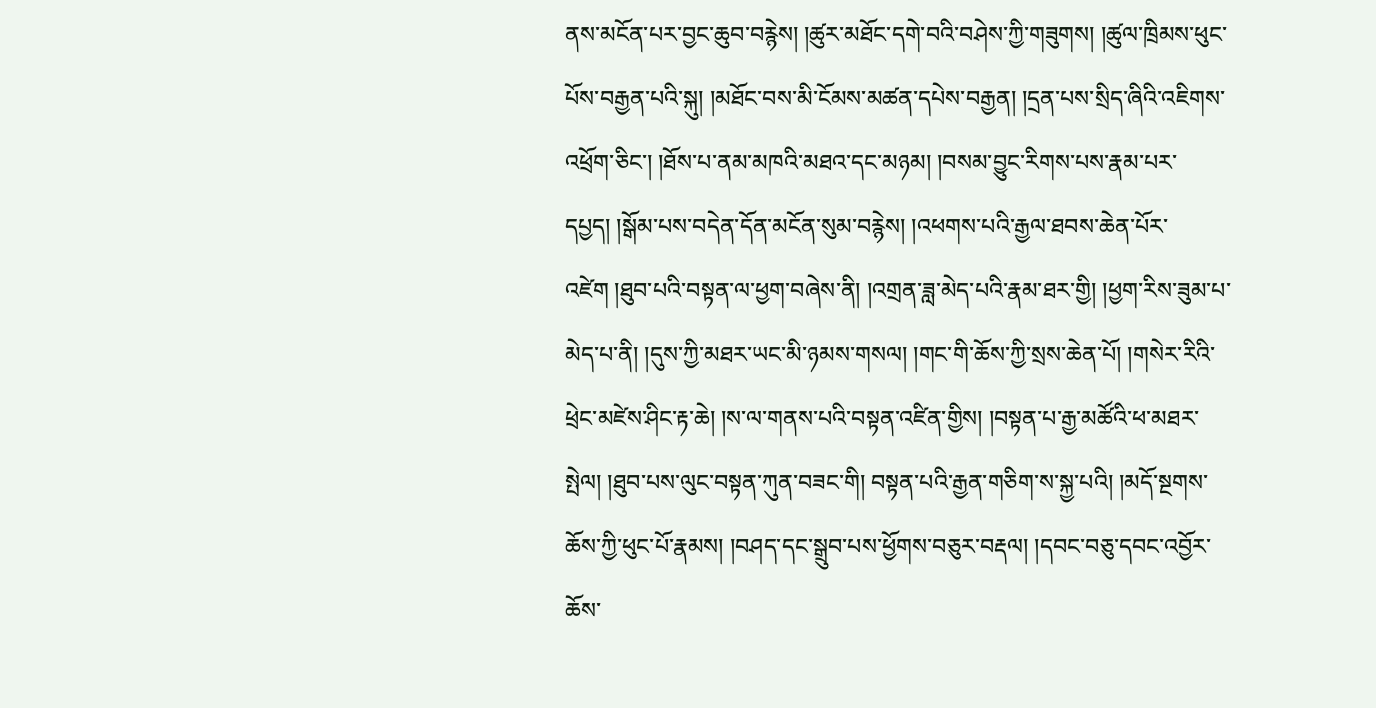ནས་མངོན་པར་བྱང་ཆུབ་བརྙེས། །ཚུར་མཐོང་དགེ་བའི་བཤེས་ཀྱི་གཟུགས། །ཚུལ་ཁྲིམས་ཕུང་པོས་བརྒྱན་པའི་སྐུ། །མཐོང་བས་མི་ངོམས་མཚན་དཔེས་བརྒྱན། །དྲན་པས་སྲིད་ཞིའི་འཇིགས་འཕྲོག་ཅིང་། །ཐོས་པ་ནམ་མཁའི་མཐའ་དང་མཉམ། །བསམ་བྱུང་རིགས་པས་རྣམ་པར་དཔྱད། །སྒོམ་པས་བདེན་དོན་མངོན་སུམ་བརྙེས། །འཕགས་པའི་རྒྱལ་ཐབས་ཆེན་པོར་འཛེག །ཐུབ་པའི་བསྟན་ལ་ཕྱག་བཞེས་ནི། །འགྲན་ཟླ་མེད་པའི་རྣམ་ཐར་གྱི། །ཕྱག་རིས་ཟུམ་པ་མེད་པ་ནི། །དུས་ཀྱི་མཐར་ཡང་མི་ཉམས་གསལ། །གང་གི་ཆོས་ཀྱི་སྲས་ཆེན་པོ། །གསེར་རིའི་ཕྲེང་མཛེས་ཤིང་རྟ་ཆེ། །ས་ལ་གནས་པའི་བསྟན་འཛིན་གྱིས། །བསྟན་པ་རྒྱ་མཚོའི་ཕ་མཐར་སྤེལ། །ཐུབ་པས་ལུང་བསྟན་ཀུན་བཟང་གི། བསྟན་པའི་རྒྱན་གཅིག་ས་སྐྱ་པའི། །མདོ་སྔགས་ཆོས་ཀྱི་ཕུང་པོ་རྣམས། །བཤད་དང་སྒྲུབ་པས་ཕྱོགས་བཅུར་བརྡལ། །དབང་བཅུ་དབང་འབྱོར་ཆོས་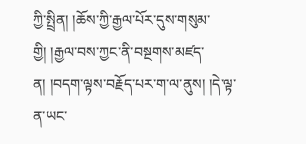ཀྱི་སྤྲིན། །ཆོས་ཀྱི་རྒྱལ་པོར་དུས་གསུམ་གྱི། །རྒྱལ་བས་ཀྱང་ནི་བསྔགས་མཛད་ན། །བདག་ལྟས་བརྗོད་པར་ག་ལ་ནུས། །དེ་ལྟ་ན་ཡང་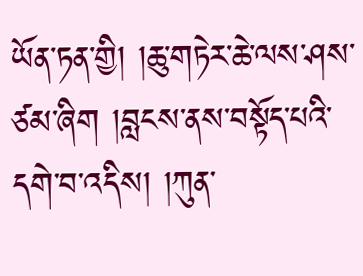ཡོན་ཏན་གྱི། །ཆུ་གཏེར་ཆེ་ལས་ཤས་ཙམ་ཞིག །བླངས་ནས་བསྟོད་པའི་དགེ་བ་འདིས། །ཀུན་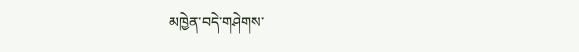མཁྱེན་བདེ་གཤེགས་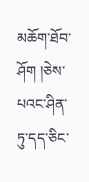མཆོག་ཐོབ་ཤོག །ཅེས་པའང་ཤིན་ཏུ་དད་ཅིང་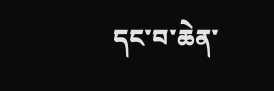དང་བ་ཆེན་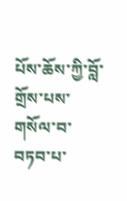པོས་ཆོས་ཀྱི་བློ་གྲོས་པས་གསོལ་བ་བཏབ་པ་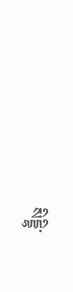སིདྡྷི་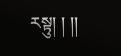རསྟུ། ། །།